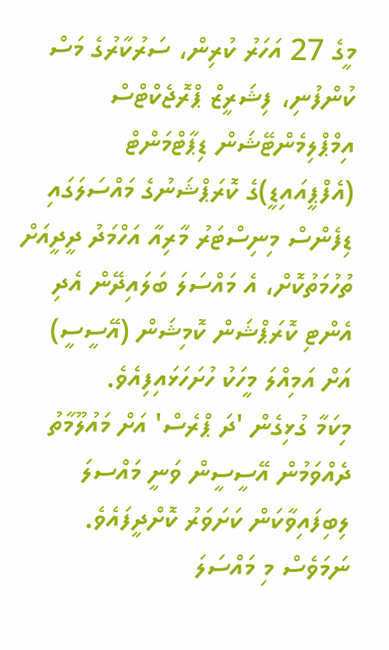މީގެ 27 އަހަރު ކުރިން، ސަރުކާރުގެ މަސް ކުންފުނި، ފިޝަރީޒް ޕްރޮޖެކްޓްސް އިމްޕްލިމެންޓޭޝަން ޑިޕާޓްމަންޓް (އެފްޕީއައިޑީ)ގެ ކޮރަޕްޝަނުގެ މައްސަލަގައި ޑިފެންސް މިނިސްޓަރު މާރިއާ އަހްމަދު ދީދީއަށް ތުހުމަތުކޮށް، އެ މައްސަލަ ބަލައިދޭން އެދި އެންޓި ކޮރަޕްޝަން ކޮމިޝަން (އޭސީސީ) އަށް އަމިއްލަ މީހަކު ހުށަހަޅައިފިއެވެ.
މިކަމާ ގުޅިގެން 'ދަ ޕްރެސް' އަށް މައުލޫމާތު ދެއްވަމުން އޭސީސީން ވަނީ މައްސލަ ލިބިފައިވާކަން ކަށަވަރު ކޮށްދީފައެވެ. ނަމަވެސް މި މައްސަލަ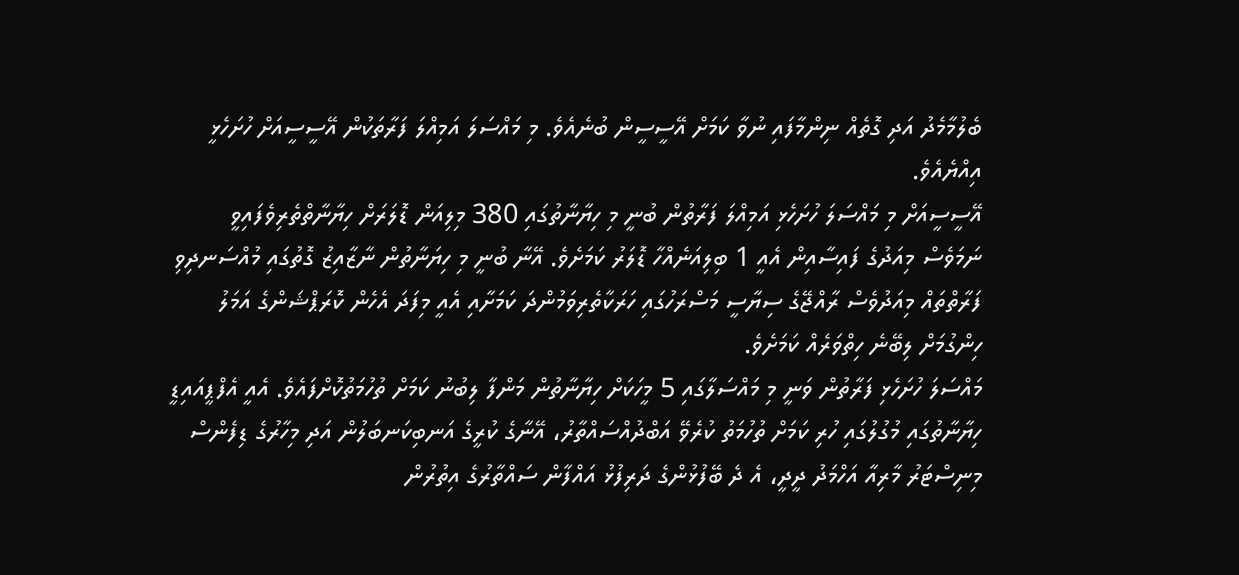ބެލުމާމެދު އަދި ގޮތެއް ނިންމާފައި ނުވާ ކަމަށް އޭސީސީން ބުނެއެވެ. މި މައްސަލަ އަމިއްލަ ފަރާތަކުން އޭސީސީއަށް ހުށަހެޅީ އިއްޔެއެވެ.
އޭސީސީއަށް މި މައްސަލަ ހުށަހެޅި އަމިއްލަ ފަރާތުން ބުނީ މި ހިޔާނާތުގައި 380 މިލިއަން ޑޮލަރަށް ހިޔާނާތްތެރިވެފައިވީ ނަމަވެސް މިއަދުގެ ފައިސާއިން އެއީ 1 ބިލިއަނެއްހާ ޑޮލަރު ކަމަށެވެ. އޭނާ ބުނީ މި ހިޔަނާތުން ނާޒާއިޒު ގޮތުގައި މުއްސަނދިވި ފަރާތްތައް މިއަދުވެސް ރާއްޖޭގެ ސިޔާސީ މަސްރަހުގައި ހަރަކާތެރިވަމުންދަ ކަމަށާއި އެއީ މިފަދަ އެހެން ކޮރަޕްޝަންގެ އަމަލު ހިންގުމަށް ލިބޭނެ ހިތްވަރެއް ކަމަށެވެ.
މައްސަލަ ހުށަހެޅި ފަރާތުން ވަނީ މި މައްސަލާގައި 5 މީހަކަށް ހިޔާނާތުން މަންފާ ލިބުނު ކަމަށް ތުހުމަތުކޮށްފައެވެ. އެއީ އެފްޕީއައިޑީ ހިޔާނާތުގައި މުގުލުގައި ހުރި ކަމަށް ތުހުމަތު ކުރެވޭ އަބްދުއްސައްތާރު، އޭނާގެ ކުރީގެ އަނބިކަނބަލުން އަދި މިހާރުގެ ޑިފެންސް މިނިސްޓަރު މާރިއާ އަހްމަދު ދީދީ، އެ ދެ ބޭފުޅުންގެ ދަރިފުޅު އައްފާން ސައްތާރުގެ އިތުރުން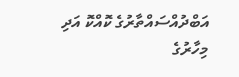އަބްދުއްސައްތާރުގެ ކޮއްކޮ އަދި މިހާރުގެ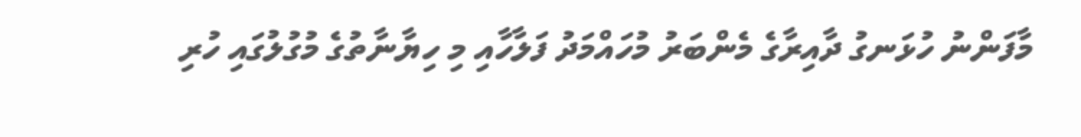މާފަންނު ހުޅަނގު ދާއިރާގެ މެންބަރު މުހައްމަދު ފަލާހާއި މި ހިޔާނާތުގެ މުގުލުގައި ހުރި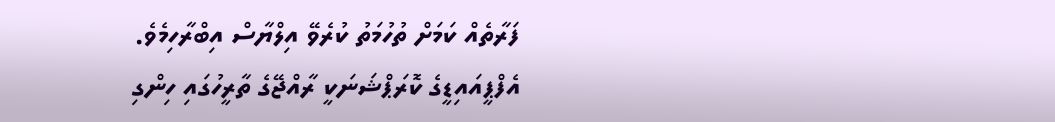ފަރާތެއް ކަމަށް ތުހުމަތު ކުރެވޭ އިލްޔާސް އިބްރާހިމެވެ.
އެފްޕީއައިޑީގެ ކޮރަޕްޝަނަކީ ރާއްޖޭގެ ތާރީހުގައި ހިންގި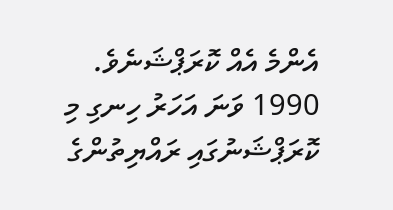އެންމެ އެއް ކޮރަޕްޝަނެވެ. 1990 ވަނަ އަހަރު ހިނގި މި ކޮރަޕްޝަނުގައި ރައްޔިތުންގެ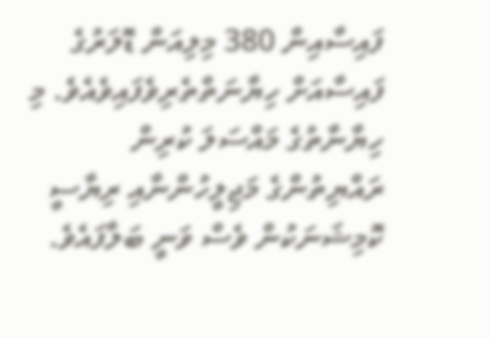ފައިސާއިން 380 މިލިއަން ޑޮލަރުގެ ފައިސާއަށް ހިޔާނަތްތެރިވެފައިވެއެވެ. މި ހިޔާނާތުގެ މައްސަލަ ކުރިން ރައްޔިތުންގެ މަޖިލީހުންނާއި ރިޔާސީ ކޮމިޝަނަކުން ވެސް ވަނީ ބަލާފައެވެ.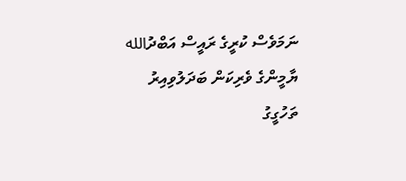ނަމަވެސް ކުރީގެ ރައީސް އަބްދުالله ޔާމީންގެ ވެރިކަން ބަދަލުވިއިރު ތަހުގީގު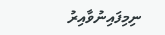ނިމިފައިނުވާއިރު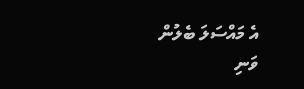އެ މައްސަލަ ބެލުން ވަނި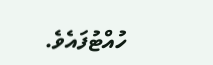ހުއްޓުފައެވެ.